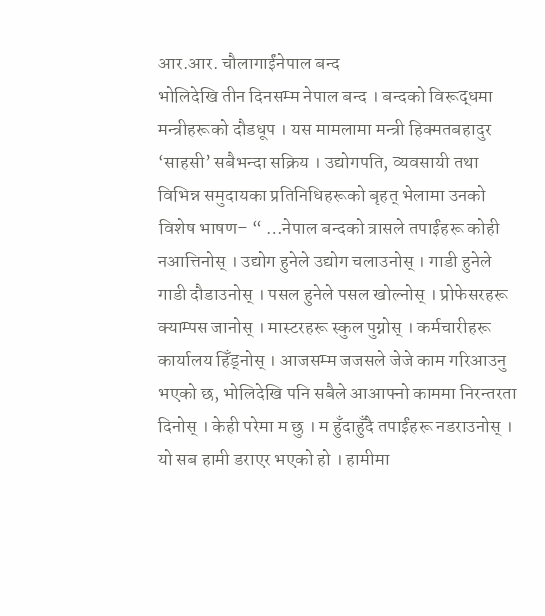आर.आर. चौलागाईंनेपाल बन्द
भोलिदेखि तीन दिनसम्म नेपाल बन्द । बन्दको विरूद्धमा मन्त्रीहरूको दौडधूप । यस मामलामा मन्त्री हिक्मतबहादुर ‘साहसी’ सबैभन्दा सक्रिय । उद्योगपति, व्यवसायी तथा विभिन्न समुदायका प्रतिनिधिहरूको बृहत् भेलामा उनको विशेष भाषण– “ …नेपाल बन्दको त्रासले तपाईंहरू कोही नआत्तिनोस् । उद्योग हुनेले उद्योग चलाउनोस् । गाडी हुनेले गाडी दौडाउनोस् । पसल हुनेले पसल खोल्नोस् । प्रोफेसरहरू क्याम्पस जानोस् । मास्टरहरू स्कुल पुग्नोस् । कर्मचारीहरू कार्यालय हिँड्नोस् । आजसम्म जजसले जेजे काम गरिआउनु भएको छ, भोलिदेखि पनि सबैले आआफ्नो काममा निरन्तरता दिनोस् । केही परेमा म छु । म हुँदाहुँदै तपाईंहरू नडराउनोस् । यो सब हामी डराएर भएको हो । हामीमा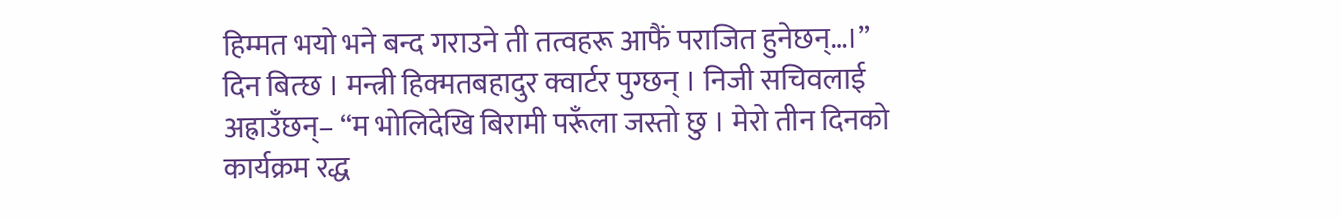हिम्मत भयो भने बन्द गराउने ती तत्वहरू आफैं पराजित हुनेछन्…।”
दिन बित्छ । मन्त्री हिक्मतबहादुर क्वार्टर पुग्छन् । निजी सचिवलाई अह्राउँछन्– “म भोलिदेखि बिरामी परूँला जस्तो छु । मेरो तीन दिनको कार्यक्रम रद्ध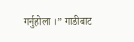गर्नुहोला ।” गाडीबाट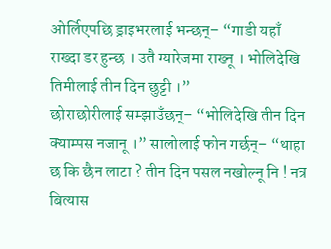ओर्लिएपछि ड्राइभरलाई भन्छन्– “गाडी यहाँ राख्दा डर हुन्छ । उतै ग्यारेजमा राख्नू । भोलिदेखि तिमीलाई तीन दिन छुट्टी ।”
छोराछोरीलाई सम्झाउँछन्– “भोलिदेखि तीन दिन क्याम्पस नजानू ।” सालोलाई फोन गर्छन्– “थाहा छ कि छैन लाटा ? तीन दिन पसल नखोल्नू नि ! नत्र बित्यास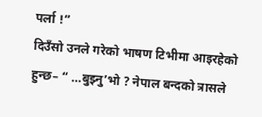पर्ला !”
दिउँसो उनले गरेको भाषण टिभीमा आइरहेको हुन्छ– “ …बुझ्नु’भो ? नेपाल बन्दको त्रासले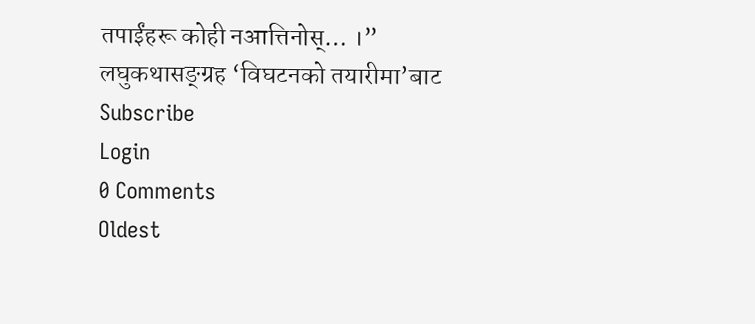तपाईंहरू कोही नआत्तिनोस्… ।”
लघुकथासङ्ग्रह ‘विघटनको तयारीमा’बाट
Subscribe
Login
0 Comments
Oldest